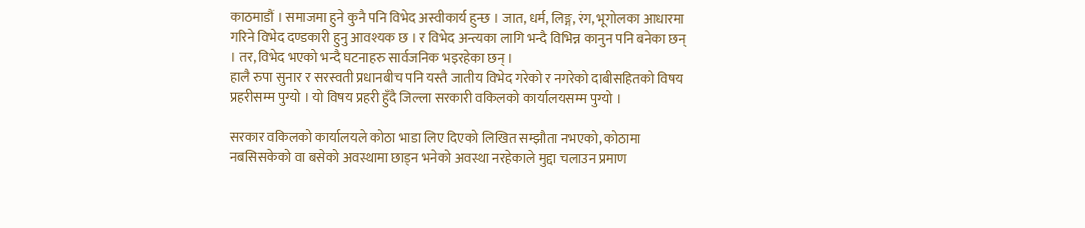काठमाडौं । समाजमा हुने कुनै पनि विभेद अस्वीकार्य हुन्छ । जात, धर्म, लिङ्ग, रंग, भूगोलका आधारमा गरिने विभेद दण्डकारी हुनु आवश्यक छ । र विभेद अन्त्यका लागि भन्दै विभिन्न कानुन पनि बनेका छन् । तर, विभेद भएको भन्दै घटनाहरु सार्वजनिक भइरहेका छन् ।
हालै रुपा सुनार र सरस्वती प्रधानबीच पनि यस्तै जातीय विभेद गरेको र नगरेको दाबीसहितको विषय प्रहरीसम्म पुग्यो । यो विषय प्रहरी हुँदै जिल्ला सरकारी वकिलको कार्यालयसम्म पुग्यो ।

सरकार वकिलको कार्यालयले कोठा भाडा लिए दिएको लिखित सम्झौता नभएको, कोठामा नबसिसकेको वा बसेको अवस्थामा छाड्न भनेको अवस्था नरहेकाले मुद्दा चलाउन प्रमाण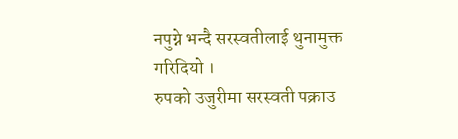नपुग्ने भन्दै सरस्वतीलाई थुनामुक्त गरिदियो ।
रुपको उजुरीमा सरस्वती पक्राउ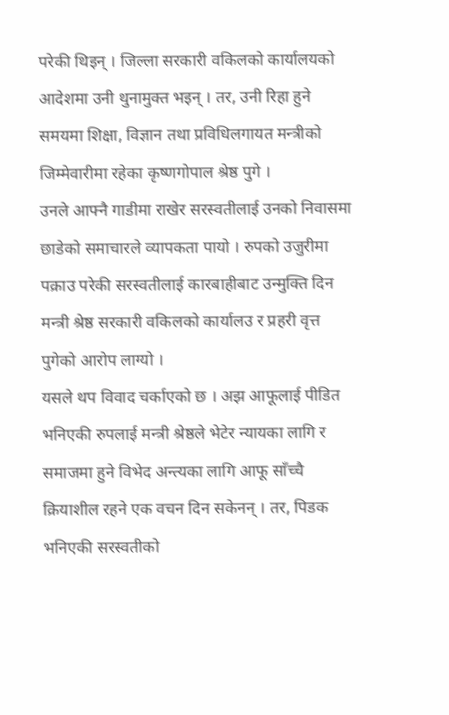परेकी थिइन् । जिल्ला सरकारी वकिलको कार्यालयको आदेशमा उनी थुनामुक्त भइन् । तर, उनी रिहा हुने समयमा शिक्षा, विज्ञान तथा प्रविधिलगायत मन्त्रीको जिम्मेवारीमा रहेका कृष्णगोपाल श्रेष्ठ पुगे ।
उनले आफ्नै गाडीमा राखेर सरस्वतीलाई उनको निवासमा छाडेको समाचारले व्यापकता पायो । रुपको उजुरीमा पक्राउ परेकी सरस्वतीलाई कारबाहीबाट उन्मुक्ति दिन मन्त्री श्रेष्ठ सरकारी वकिलको कार्यालउ र प्रहरी वृत्त पुगेको आरोप लाग्यो ।
यसले थप विवाद चर्काएको छ । अझ आफूलाई पीडित भनिएकी रुपलाई मन्त्री श्रेष्ठले भेटेर न्यायका लागि र समाजमा हुने विभेद अन्त्यका लागि आफू साँच्चै क्रियाशील रहने एक वचन दिन सकेनन् । तर, पिडक भनिएकी सरस्वतीको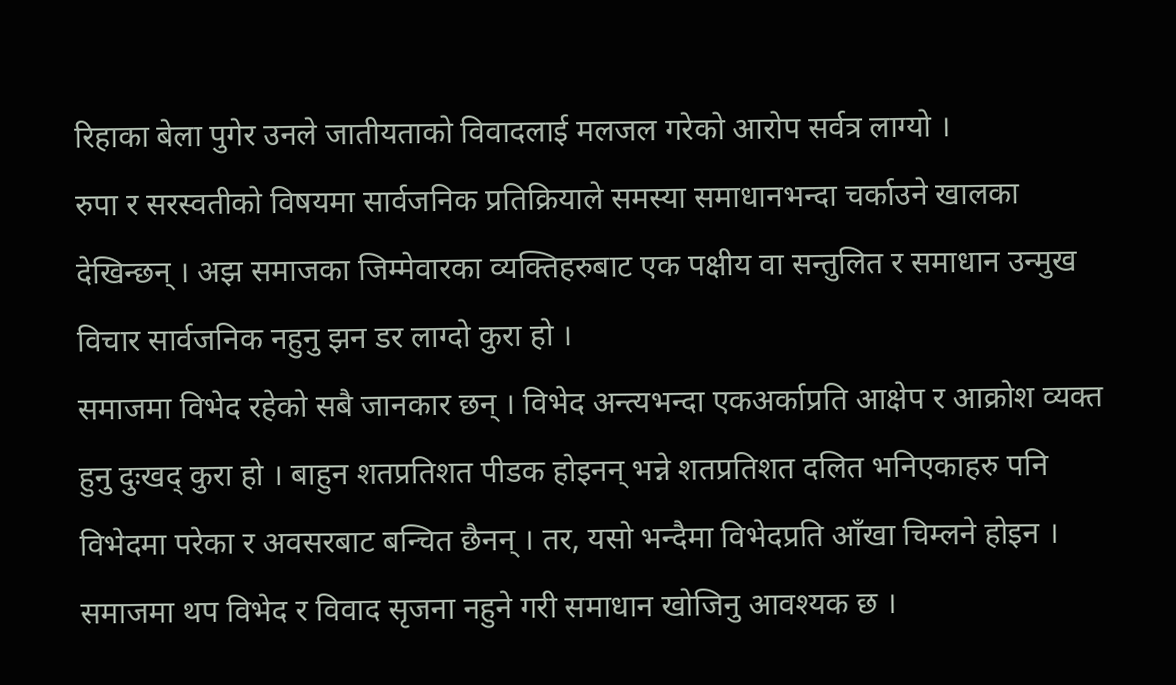रिहाका बेला पुगेर उनले जातीयताको विवादलाई मलजल गरेको आरोप सर्वत्र लाग्यो ।
रुपा र सरस्वतीको विषयमा सार्वजनिक प्रतिक्रियाले समस्या समाधानभन्दा चर्काउने खालका देखिन्छन् । अझ समाजका जिम्मेवारका व्यक्तिहरुबाट एक पक्षीय वा सन्तुलित र समाधान उन्मुख विचार सार्वजनिक नहुनु झन डर लाग्दो कुरा हो ।
समाजमा विभेद रहेको सबै जानकार छन् । विभेद अन्त्यभन्दा एकअर्काप्रति आक्षेप र आक्रोश व्यक्त हुनु दुःखद् कुरा हो । बाहुन शतप्रतिशत पीडक होइनन् भन्ने शतप्रतिशत दलित भनिएकाहरु पनि विभेदमा परेका र अवसरबाट बन्चित छैनन् । तर, यसो भन्दैमा विभेदप्रति आँखा चिम्लने होइन ।
समाजमा थप विभेद र विवाद सृजना नहुने गरी समाधान खोजिनु आवश्यक छ ।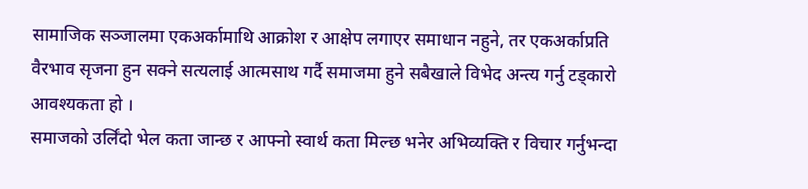सामाजिक सञ्जालमा एकअर्कामाथि आक्रोश र आक्षेप लगाएर समाधान नहुने, तर एकअर्काप्रति वैरभाव सृजना हुन सक्ने सत्यलाई आत्मसाथ गर्दै समाजमा हुने सबैखाले विभेद अन्त्य गर्नु टड्कारो आवश्यकता हो ।
समाजको उर्लिंदो भेल कता जान्छ र आफ्नो स्वार्थ कता मिल्छ भनेर अभिव्यक्ति र विचार गर्नुभन्दा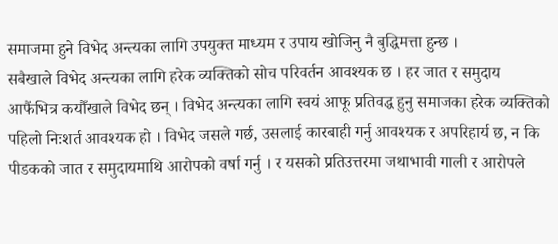समाजमा हुने विभेद अन्त्यका लागि उपयुक्त माध्यम र उपाय खोजिनु नै बुद्धिमत्ता हुन्छ ।
सबैखाले विभेद अन्त्यका लागि हरेक व्यक्तिको सोच परिवर्तन आवश्यक छ । हर जात र समुदाय आफैंभित्र कयौँखाले विभेद छन् । विभेद अन्त्यका लागि स्वयं आफू प्रतिवद्ध हुनु समाजका हरेक व्यक्तिको पहिलो निःशर्त आवश्यक हो । विभेद जसले गर्छ, उसलाई कारबाही गर्नु आवश्यक र अपरिहार्य छ, न कि पीडकको जात र समुदायमाथि आरोपको वर्षा गर्नु । र यसको प्रतिउत्तरमा जथाभावी गाली र आरोपले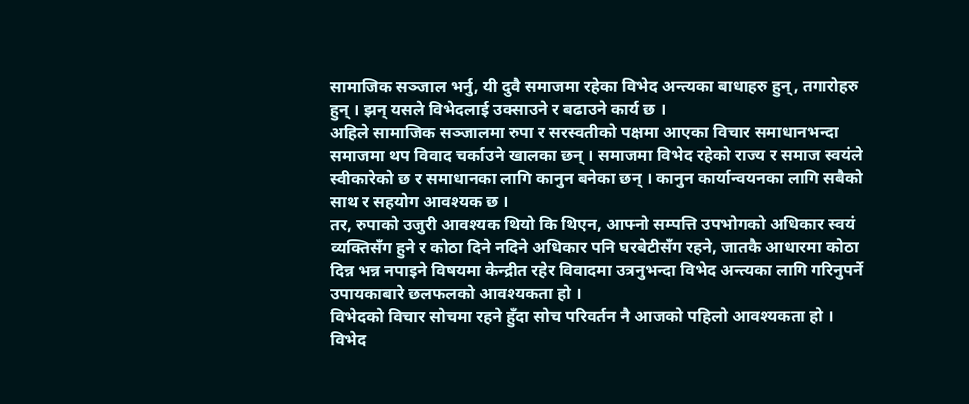सामाजिक सञ्जाल भर्नु, यी दुवै समाजमा रहेका विभेद अन्त्यका बाधाहरु हुन्, तगारोहरु हुन् । झन् यसले विभेदलाई उक्साउने र बढाउने कार्य छ ।
अहिले सामाजिक सञ्जालमा रुपा र सरस्वतीको पक्षमा आएका विचार समाधानभन्दा समाजमा थप विवाद चर्काउने खालका छन् । समाजमा विभेद रहेको राज्य र समाज स्वयंले स्वीकारेको छ र समाधानका लागि कानुन बनेका छन् । कानुन कार्यान्वयनका लागि सबैको साथ र सहयोग आवश्यक छ ।
तर, रुपाको उजुरी आवश्यक थियो कि थिएन, आफ्नो सम्पत्ति उपभोगको अधिकार स्वयं व्यक्तिसँग हुने र कोठा दिने नदिने अधिकार पनि घरबेटीसँग रहने, जातकै आधारमा कोठा दिन्न भन्न नपाइने विषयमा केन्द्रीत रहेर विवादमा उत्रनुभन्दा विभेद अन्त्यका लागि गरिनुपर्ने उपायकाबारे छलफलको आवश्यकता हो ।
विभेदको विचार सोचमा रहने हुँदा सोच परिवर्तन नै आजको पहिलो आवश्यकता हो । विभेद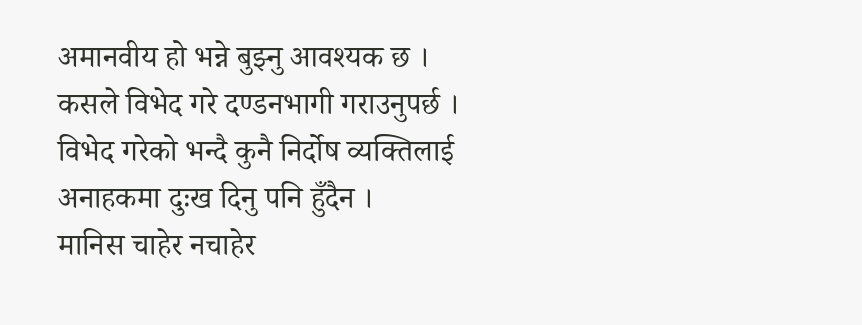अमानवीय हो भन्ने बुझ्नु आवश्यक छ । कसले विभेद गरे दण्डनभागी गराउनुपर्छ । विभेद गरेको भन्दै कुनै निर्दोष व्यक्तिलाई अनाहकमा दुःख दिनु पनि हुँदैन ।
मानिस चाहेर नचाहेर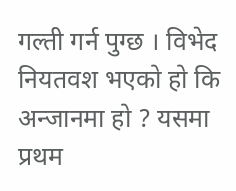गल्ती गर्न पुग्छ । विभेद नियतवश भएको हो कि अन्जानमा हो ? यसमा प्रथम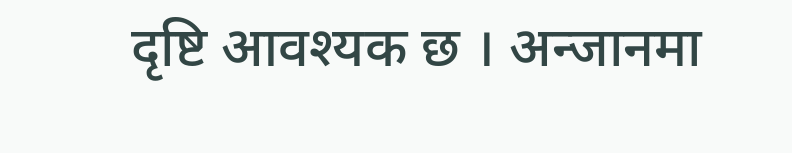दृष्टि आवश्यक छ । अन्जानमा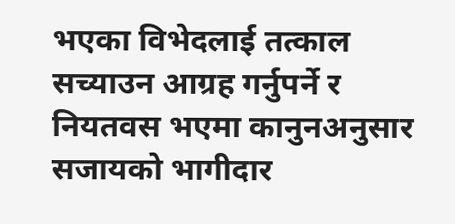भएका विभेदलाई तत्काल सच्याउन आग्रह गर्नुपर्ने र नियतवस भएमा कानुनअनुसार सजायको भागीदार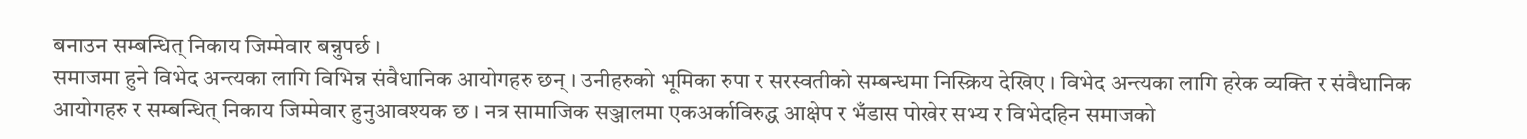बनाउन सम्बन्धित् निकाय जिम्मेवार बन्नुपर्छ ।
समाजमा हुने विभेद अन्त्यका लागि विभिन्न संवैधानिक आयोगहरु छन् । उनीहरुको भूमिका रुपा र सरस्वतीको सम्बन्धमा निस्क्रिय देखिए । विभेद अन्त्यका लागि हरेक व्यक्ति र संवैधानिक आयोगहरु र सम्बन्धित् निकाय जिम्मेवार हुनुआवश्यक छ । नत्र सामाजिक सञ्जालमा एकअर्काविरुद्ध आक्षेप र भँडास पोखेर सभ्य र विभेदहिन समाजको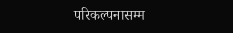परिकल्पनासम्म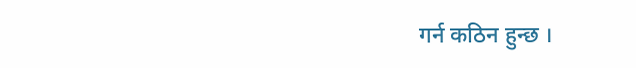गर्न कठिन हुन्छ ।